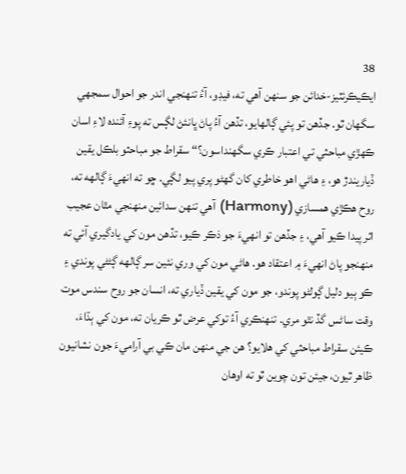38
ايڪيڪرئٽيز-خدائن جو سنهن آهي ته، فيڊو، آءُ تنهنجي اندر جو احوال سمجهي سگهان ٿو. جڏهن تو پئي ڳالهايو، تڏهن آءُ پاڻ ڀانئڻ لڳس ته پوءِ آئنده لاءِ اسان ڪهڙي مباحثي تي اعتبار ڪري سگهنداسون؟“ سقراط جو مباحثو بلڪل يقين ڏياريندڙ هو، ۽ هاڻي اهو خاطري کان گهڻو پري پيو لڳي. ڇو ته انهيءَ ڳالهه ته، روح هڪڙي همسازي (Harmony) آهي تنهن سدائين منهنجي مٿان عجيب اثر پيدا ڪيو آهي، ۽ جڏهن تو انهيءَ جو ذڪر ڪيو، تڏهن مون کي يادگيري آئي ته منهنجو پاڻ انهيءَ ۾ اعتقاد هو. هاڻي مون کي وري نئين سر ڳالهه ڳڻڻي پوندي ۽ ڪو ٻيو دليل ڳولڻو پوندو، جو مون کي يقين ڏياري ته، انسان جو روح سندس موت وقت ساڻس گڏ نٿو مري. تنهنڪري آءُ توکي عرض ٿو ڪريان ته، مون کي ٻڌاءَ، ڪيئن سقراط مباحثي کي هلايو؟ هن جي منهن مان ڪي بي آراميءَ جون نشانيون ظاهر ٿيون، جيئن تون چوين ٿو ته اوهان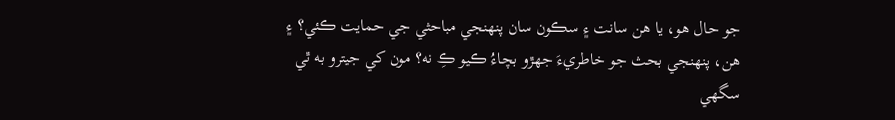جو حال هو، يا هن سانت ۽ سڪون سان پنهنجي مباحثي جي حمايت ڪئي؟ ۽ هن، پنهنجي بحث جو خاطريءَ جهڙو بچاءُ ڪيو ڪِ نه؟ مون کي جيترو به ٿي سگهي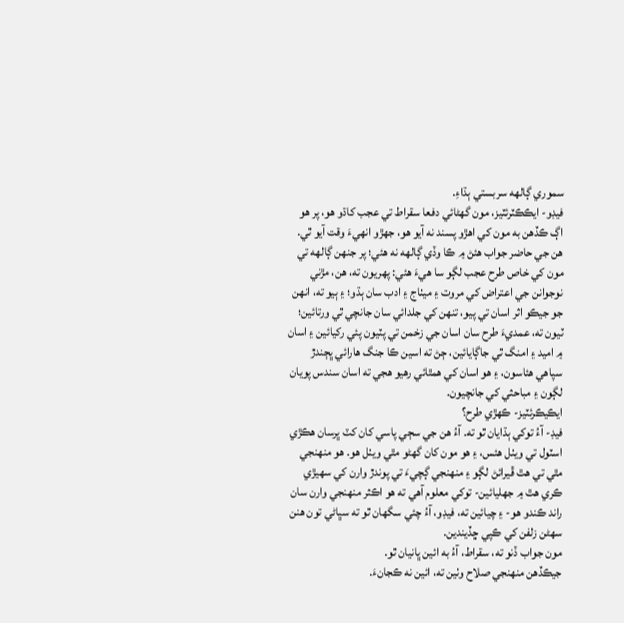سموري ڳالهه سربستي ٻڌاءِ.
فيڊو- ايڪڪٽرئٽيز، مون گهڻائي دفعا سقراط تي عجب کاڌو هو، پر هو اڳ ڪڏهن به مون کي اهڙو پسند نه آيو هو، جهڙو انهيءَ وقت آيو ٿي. هن جي حاضر جواب هئڻ ۾ ڪا وڏي ڳالهه نه هئي؛ پر جنهن ڳالهه تي مون کي خاص طرح عجب لڳو سا هيءَ هئي: پهريون ته، هن، مڙني نوجوانن جي اعتراض کي مروت ۽ ميٺاج ۽ ادب سان ٻڌو؛ ۽ ٻيو ته، انهن جو جيڪو اثر اسان تي پيو، تنهن کي جلدائي سان جانچي ٿي ورتائين؛ ٽيون ته، عمديءَ طرح سان اسان جي زخمن تي پٽيون پئي رکيائين ۽ اسان ۾ اميد ۽ امنگ ٿي جاڳايائين، ڄڻ ته اسين ڪا جنگ هارائي ڀڄندڙ سپاهي هئاسون، ۽ هو اسان کي همٿائي رهيو هجي ته اسان سندس پويان لڳون ۽ مباحثي کي جانچيون.
ايڪيڪرئٽيز- ڪهڙي طرح؟
فيڊ- آءُ توکي ٻڌايان ٿو ته. آءُ هن جي سڄي پاسي کان کٽ ڀرسان هڪڙي اسٽول تي ويٺل هئس، ۽ هو مون کان گهڻو مٿي ويٺل هو. هو منهنجي مٿي تي هٿ ڦيرائڻ لڳو ۽ منهنجي ڳچيءَ تي پوندڙ وارن کي سهيڙي ڪري هٿ ۾ جهليائين- توکي معلوم آهي ته هو اڪثر منهنجي وارن سان راند ڪندو هو- ۽ چيائين ته، فيڊو، آءُ چئي سگهان ٿو ته سڀاڻي تون هنن سهڻن زلفن کي ڪپي ڇڏيندين.
مون جواب ڏنو ته، سقراط، آءُ به ائين ڀانيان ٿو.
جيڪڏهن منهنجي صلاح وٺين ته، ائين نه ڪجانءَ.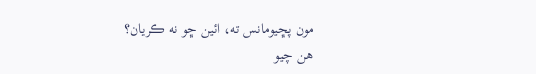مون پڇيومانس ته، ائين ڇو نه ڪريان؟
هن چيو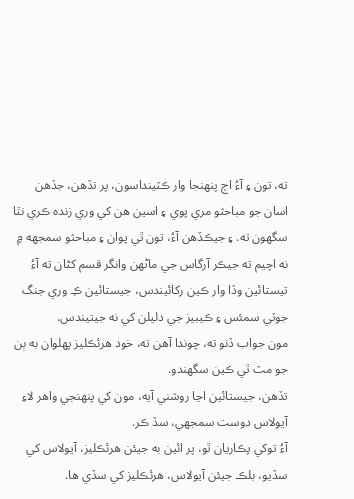ته، تون ۽ آءُ اڄ پنهنجا وار ڪٽينداسون، پر تڏهن، جڏهن اسان جو مباحثو مري پوي ۽ اسين هن کي وري زنده ڪري نٿا سگهون ته. ۽ جيڪڏهن آءُ، تون ٿي پوان ۽ مباحثو سمجهه ۾ نه اچيم ته جيڪر آرگاس جي ماڻهن وانگر قسم کڻان ته آءُ تيستائين وڏا وار ڪين رکائيندس، جيستائين ڪِ وري جنگ جوٽي سمئس ۽ ڪيبيز جي دليلن کي نه جيتيندس.
مون جواب ڏنو ته، چوندا آهن ته، خود هرئڪليز پهلوان به ٻن جو مٽ ٿي ڪين سگهندو.
تڏهن، جيستائين اڃا روشني آيه، مون کي پنهنجي واهر لاءِ آيولاس دوست سمجهي، سڏ ڪر.
آءُ توکي پڪاريان ٿو، پر ائين به جيئن هرئڪليز، آيولاس کي سڏيو، بلڪ جيئن آيولاس، هرئڪليز کي سڏي ها.